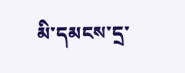མི་དམངས་དྲ་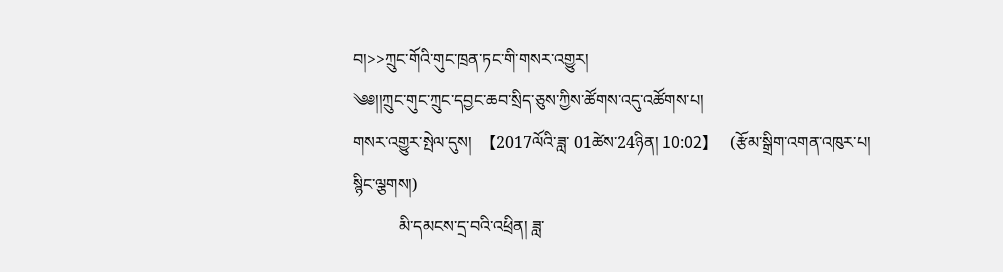བ།>>ཀྲུང་གོའི་གུང་ཁྲན་ཏང་གི་གསར་འགྱུར།
༄༅།།ཀྲུང་གུང་ཀྲུང་དབྱང་ཆབ་སྲིད་ཅུས་ཀྱིས་ཚོགས་འདུ་འཚོགས་པ།
གསར་འགྱུར་སྤེལ་དུས།  【2017ལོའི་ཟླ་ 01ཚེས་24ཉིན། 10:02】   (རྩོམ་སྒྲིག་འགན་འཁུར་པ། སྙིང་ལྕགས།)
           མི་དམངས་དྲ་བའི་འཕྲིན། ཟླ་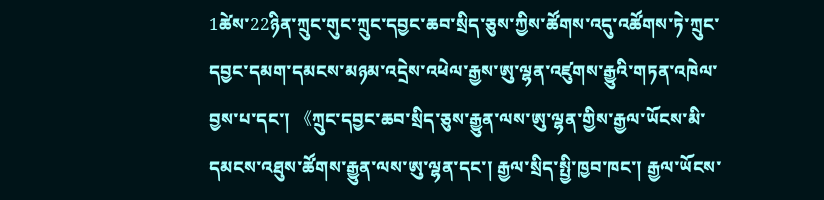1ཚེས་22ཉིན་ཀྲུང་གུང་ཀྲུང་དབྱང་ཆབ་སྲིད་ཅུས་ཀྱིས་ཚོགས་འདུ་འཚོགས་ཏེ་ཀྲུང་དབྱང་དམག་དམངས་མཉམ་འདྲེས་འཕེལ་རྒྱས་ཨུ་ལྷན་འཛུགས་རྒྱུའི་གཏན་འཁེལ་བྱས་པ་དང་། 《ཀྲུང་དབྱང་ཆབ་སྲིད་ཅུས་རྒྱུན་ལས་ཨུ་ལྷན་གྱིས་རྒྱལ་ཡོངས་མི་དམངས་འཐུས་ཚོགས་རྒྱུན་ལས་ཨུ་ལྷན་དང་། རྒྱལ་སྲིད་སྤྱི་ཁྱབ་ཁང་། རྒྱལ་ཡོངས་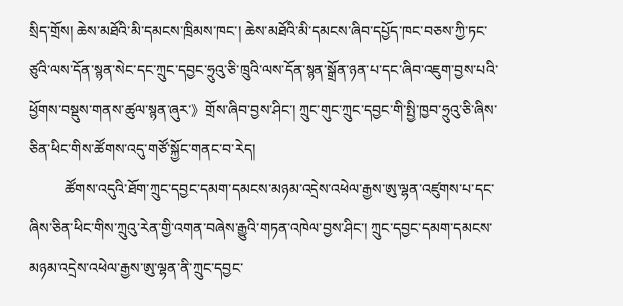སྲིད་གྲོས། ཆེས་མཐོའི་མི་དམངས་ཁྲིམས་ཁང་། ཆེས་མཐོའི་མི་དམངས་ཞིབ་དཔྱོད་ཁང་བཅས་ཀྱི་ཏང་ཙུའི་ལས་དོན་སྙན་སེང་དང་ཀྲུང་དབྱང་ཧྲུའུ་ཅི་ཁྲུའི་ལས་དོན་སྙན་སྒྲོན་ཉན་པ་དང་ཞིབ་འཇུག་བྱས་པའི་ཕྱོགས་བསྡུས་གནས་ཚུལ་སྙན་ཞུར་》གྲོས་ཞིབ་བྱས་ཤིང་། ཀྲུང་གུང་ཀྲུང་དབྱང་གི་སྤྱི་ཁྱབ་ཧྲུའུ་ཅི་ཞིས་ཅིན་ཕིང་གིས་ཚོགས་འདུ་གཙོ་སྐྱོང་གནང་བ་རེད།
          ཚོགས་འདུའི་ཐོག་ཀྲུང་དབྱང་དམག་དམངས་མཉམ་འདྲེས་འཕེལ་རྒྱས་ཨུ་ལྷན་འཛུགས་པ་དང་ཞིས་ཅིན་ཕིང་གིས་ཀྲུའུ་རེན་གྱི་འགན་བཞེས་རྒྱུའི་གཏན་འཁེལ་བྱས་ཤིང་། ཀྲུང་དབྱང་དམག་དམངས་མཉམ་འདྲེས་འཕེལ་རྒྱས་ཨུ་ལྷན་ནི་ཀྲུང་དབྱང་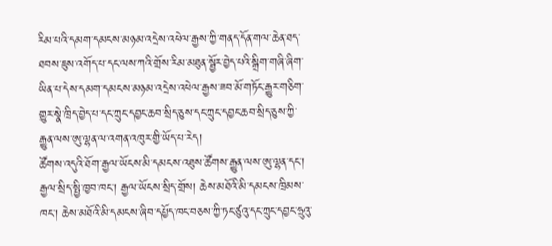རིམ་པའི་དམག་དམངས་མཉམ་འདྲེས་འཕེལ་རྒྱས་ཀྱི་གནད་དོན་གལ་ཆེན་ཐད་ཐབས་ཇུས་འགོད་པ་དང་ལས་ཀའི་གྲོས་རིམ་མཐུན་སྦྱོར་བྱེད་པའི་སྒྲིག་གཞི་ཞིག་ཡིན་པ་དེས་དམག་དམངས་མཉམ་འདྲེས་འཕེལ་རྒྱས་ཟབ་མོ་གཏོང་རྒྱུར་གཅིག་གྱུར་སྣེ་ཁྲིད་བྱེད་པ་དང་ཀྲུང་དབྱང་ཆབ་སྲིད་ཅུས་དང་ཀྲུང་དབྱང་ཆབ་སྲིད་ཅུས་ཀྱི་རྒྱུན་ལས་ཨུ་ལྷན་ལ་འགན་འཁུར་གྱི་ཡོད་པ་རེད།
ཚོགས་འདུའི་ཐོག་རྒྱལ་ཡོངས་མི་དམངས་འཐུས་ཚོགས་རྒྱུན་ལས་ཨུ་ལྷན་དང་། རྒྱལ་སྲིད་སྤྱི་ཁྱབ་ཁང་། རྒྱལ་ཡོངས་སྲིད་གྲོས། ཆེས་མཐོའི་མི་དམངས་ཁྲིམས་ཁང་། ཆེས་མཐོའི་མི་དམངས་ཞིབ་དཔྱོད་ཁང་བཅས་ཀྱི་ཏང་ཙུའུ་དང་ཀྲུང་དབྱང་ཧྲུའུ་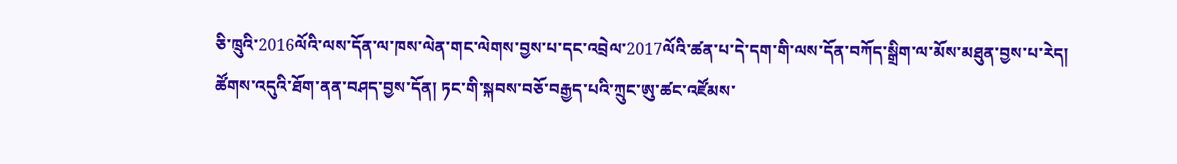ཅི་ཁྲུའི་2016ལོའི་ལས་དོན་ལ་ཁས་ལེན་གང་ལེགས་བྱས་པ་དང་འབྲེལ་2017ལོའི་ཚན་པ་དེ་དག་གི་ལས་དོན་བཀོད་སྒྲིག་ལ་མོས་མཐུན་བྱས་པ་རེད། ཚོགས་འདུའི་ཐོག་ནན་བཤད་བྱས་དོན། ཏང་གི་སྐབས་བཅོ་བརྒྱད་པའི་ཀྲུང་ཨུ་ཚང་འཛོམས་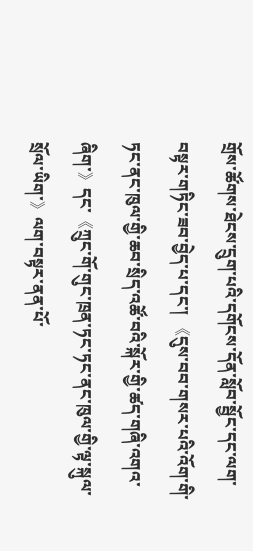གྲོས་ཚོགས་ཐེངས་དྲུག་པའི་དགོངས་དོན་སློབ་སྦྱོང་དང་ལག་བསྟར་གཏིང་ཟབ་བྱེད་པ་དང་། 《དུས་བབ་གསར་པའི་འོག་གི་ཏང་ནང་ཁུལ་གྱི་ཆབ་སྲིད་འཚོ་བའི་སྐོར་གྱི་ཚད་གཞི་འགའ་ཞིག་》དང་《ཀྲུང་གོ་གུང་ཁྲན་ཏང་ཏང་ནང་ཁུལ་གྱི་ལྟ་སྐུལ་སྲོལ་ཡིག་》ལག་བསྟར་ནན་པོ་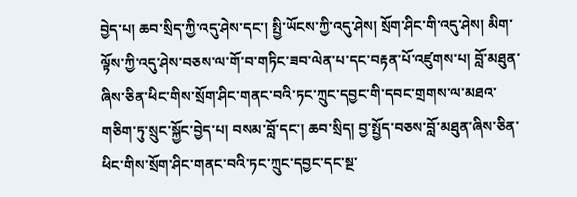བྱེད་པ། ཆབ་སྲིད་ཀྱི་འདུ་ཤེས་དང་། སྤྱི་ཡོངས་ཀྱི་འདུ་ཤེས། སྲོག་ཤིང་གི་འདུ་ཤེས། མིག་ལྟོས་ཀྱི་འདུ་ཤེས་བཅས་ལ་གོ་བ་གཏིང་ཟབ་ལེན་པ་དང་བརྟན་པོ་འཛུགས་པ། བློ་མཐུན་ཞིས་ཅིན་ཕིང་གིས་སྲོག་ཤིང་གནང་བའི་ཏང་ཀྲུང་དབྱང་གི་དབང་གྲགས་ལ་མཐའ་གཅིག་ཏུ་སྲུང་སྐྱོང་བྱེད་པ། བསམ་བློ་དང་། ཆབ་སྲིད། བྱ་སྤྱོད་བཅས་བློ་མཐུན་ཞིས་ཅིན་ཕིང་གིས་སྲོག་ཤིང་གནང་བའི་ཏང་ཀྲུང་དབྱང་དང་སྔ་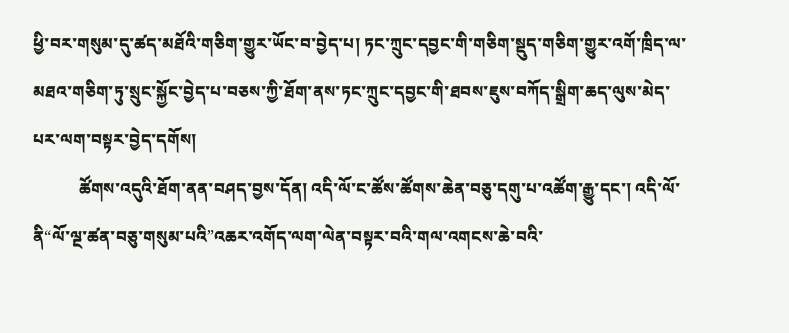ཕྱི་བར་གསུམ་དུ་ཚད་མཐོའི་གཅིག་གྱུར་ཡོང་བ་བྱེད་པ། ཏང་ཀྲུང་དབྱང་གི་གཅིག་སྡུད་གཅིག་གྱུར་འགོ་ཁྲིད་ལ་མཐའ་གཅིག་ཏུ་སྲུང་སྐྱོང་བྱེད་པ་བཅས་ཀྱི་ཐོག་ནས་ཏང་ཀྲུང་དབྱང་གི་ཐབས་ཇུས་བཀོད་སྒྲིག་ཆད་ལུས་མེད་པར་ལག་བསྟར་བྱེད་དགོས།
           ཚོགས་འདུའི་ཐོག་ནན་བཤད་བྱས་དོན། འདི་ལོ་ང་ཚོས་ཚོགས་ཆེན་བཅུ་དགུ་པ་འཚོག་རྒྱུ་དང་། འདི་ལོ་ནི“ལོ་ལྔ་ཚན་བཅུ་གསུམ་པའི”འཆར་འགོད་ལག་ལེན་བསྟར་བའི་གལ་འགངས་ཆེ་བའི་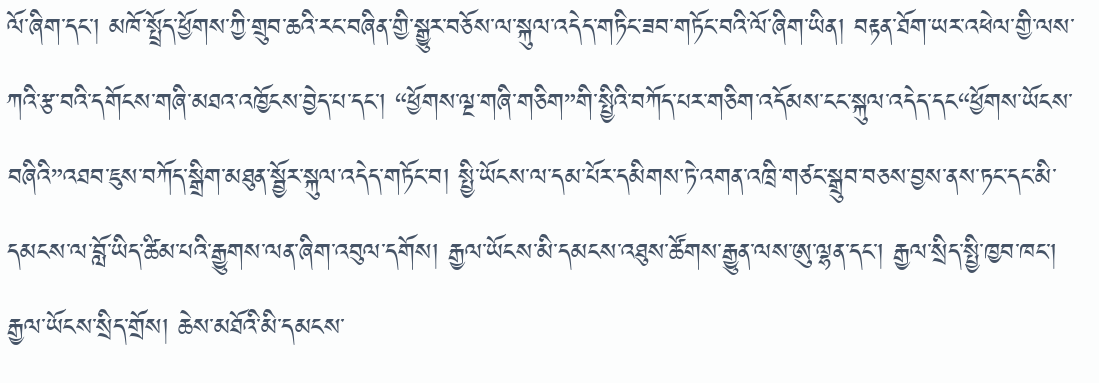ལོ་ཞིག་དང་། མཁོ་སྤྲོད་ཕྱོགས་ཀྱི་གྲུབ་ཆའི་རང་བཞིན་གྱི་སྒྱུར་བཅོས་ལ་སྐུལ་འདེད་གཏིང་ཟབ་གཏོང་བའི་ལོ་ཞིག་ཡིན། བརྟན་ཐོག་ཡར་འཕེལ་གྱི་ལས་ཀའི་རྩ་བའི་དགོངས་གཞི་མཐའ་འཁྱོངས་བྱེད་པ་དང་། “ཕྱོགས་ལྔ་གཞི་གཅིག”གི་སྤྱིའི་བཀོད་པར་གཅིག་འདོམས་ངང་སྐུལ་འདེད་དང“ཕྱོགས་ཡོངས་བཞིའི”འཐབ་ཇུས་བཀོད་སྒྲིག་མཐུན་སྦྱོར་སྐུལ་འདེད་གཏོང་བ། སྤྱི་ཡོངས་ལ་དམ་པོར་དམིགས་ཏེ་འགན་འཁྲི་གཙང་སྒྲུབ་བཅས་བྱས་ནས་ཏང་དང་མི་དམངས་ལ་བློ་ཡིད་ཚིམ་པའི་རྒྱུགས་ལན་ཞིག་འབུལ་དགོས། རྒྱལ་ཡོངས་མི་དམངས་འཐུས་ཚོགས་རྒྱུན་ལས་ཨུ་ལྷན་དང་། རྒྱལ་སྲིད་སྤྱི་ཁྱབ་ཁང་། རྒྱལ་ཡོངས་སྲིད་གྲོས། ཆེས་མཐོའི་མི་དམངས་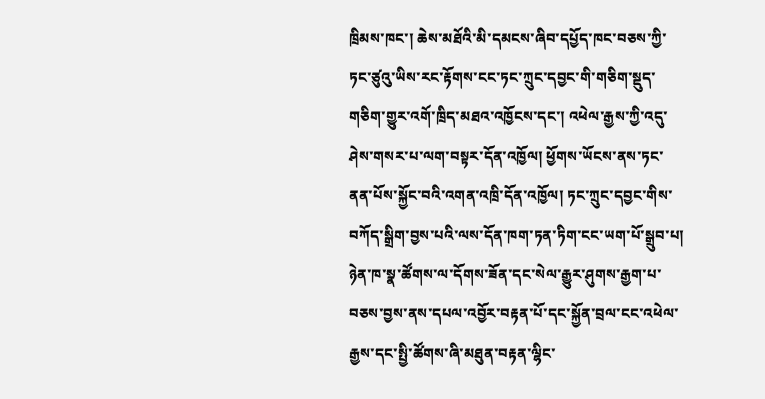ཁྲིམས་ཁང་། ཆེས་མཐོའི་མི་དམངས་ཞིབ་དཔྱོད་ཁང་བཅས་ཀྱི་ཏང་ཙུའུ་ཡིས་རང་རྟོགས་ངང་ཏང་ཀྲུང་དབྱང་གི་གཅིག་སྡུད་གཅིག་གྱུར་འགོ་ཁྲིད་མཐའ་འཁྱོངས་དང་། འཕེལ་རྒྱས་ཀྱི་འདུ་ཤེས་གསར་པ་ལག་བསྟར་དོན་འཁྱོལ། ཕྱོགས་ཡོངས་ནས་ཏང་ནན་པོས་སྐྱོང་བའི་འགན་འཁྲི་དོན་འཁྱོལ། ཏང་ཀྲུང་དབྱང་གིས་བཀོད་སྒྲིག་བྱས་པའི་ལས་དོན་ཁག་ཏན་ཏིག་ངང་ཡག་པོ་སྒྲུབ་པ། ཉེན་ཁ་སྣ་ཚོགས་ལ་དོགས་ཟོན་དང་སེལ་རྒྱུར་ཤུགས་རྒྱག་པ་བཅས་བྱས་ནས་དཔལ་འབྱོར་བརྟན་པོ་དང་སྐྱོན་བྲལ་ངང་འཕེལ་རྒྱས་དང་སྤྱི་ཚོགས་ཞི་མཐུན་བརྟན་ལྷིང་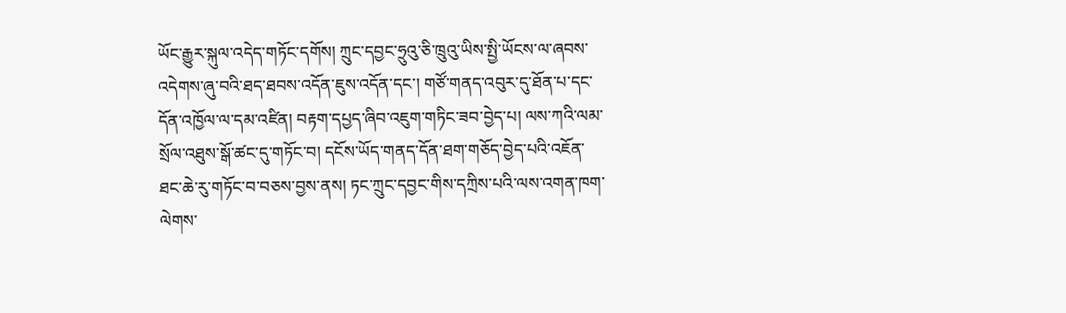ཡོང་རྒྱུར་སྐུལ་འདེད་གཏོང་དགོས། ཀྲུང་དབྱང་ཧྲུའུ་ཅི་ཁྲུའུ་ཡིས་སྤྱི་ཡོངས་ལ་ཞབས་འདེགས་ཞུ་བའི་ཐད་ཐབས་འདོན་ཇུས་འདོན་དང་། གཙོ་གནད་འབུར་དུ་ཐོན་པ་དང་དོན་འཁྱོལ་ལ་དམ་འཛིན། བརྟག་དཔྱད་ཞིབ་འཇུག་གཏིང་ཟབ་བྱེད་པ། ལས་ཀའི་ལམ་སྲོལ་འཐུས་སྒོ་ཚང་དུ་གཏོང་བ། དངོས་ཡོད་གནད་དོན་ཐག་གཅོད་བྱེད་པའི་འཇོན་ཐང་ཆེ་རུ་གཏོང་བ་བཅས་བྱས་ནས། ཏང་ཀྲུང་དབྱང་གིས་དཀྲིས་པའི་ལས་འགན་ཁག་ལེགས་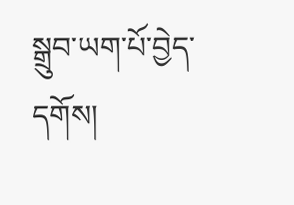སྒྲུབ་ཡག་པོ་བྱེད་དགོས།